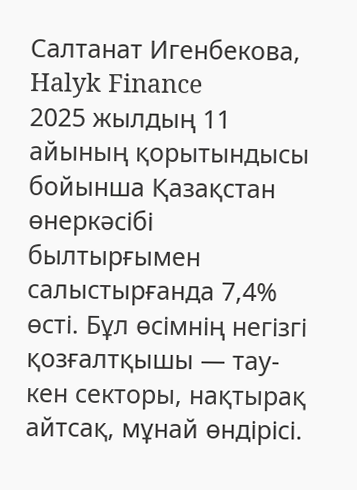Салтанат Игенбекова, Halyk Finance
2025 жылдың 11 айының қорытындысы бойынша Қазақстан өнеркәсібі былтырғымен салыстырғанда 7,4% өсті. Бұл өсімнің негізгі қозғалтқышы — тау-кен секторы, нақтырақ айтсақ, мұнай өндірісі.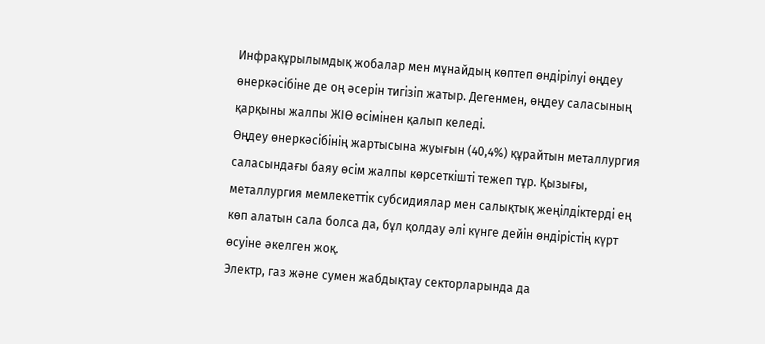Инфрақұрылымдық жобалар мен мұнайдың көптеп өндірілуі өңдеу өнеркәсібіне де оң әсерін тигізіп жатыр. Дегенмен, өңдеу саласының қарқыны жалпы ЖІӨ өсімінен қалып келеді.
Өңдеу өнеркәсібінің жартысына жуығын (40,4%) құрайтын металлургия саласындағы баяу өсім жалпы көрсеткішті тежеп тұр. Қызығы, металлургия мемлекеттік субсидиялар мен салықтық жеңілдіктерді ең көп алатын сала болса да, бұл қолдау әлі күнге дейін өндірістің күрт өсуіне әкелген жоқ.
Электр, газ және сумен жабдықтау секторларында да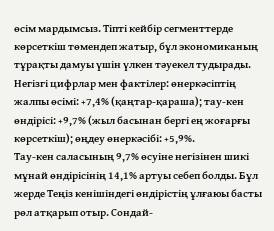өсім мардымсыз. Тіпті кейбір сегменттерде көрсеткіш төмендеп жатыр, бұл экономиканың тұрақты дамуы үшін үлкен тәуекел тудырады.
Негізгі цифрлар мен фактілер: өнеркәсіптің жалпы өсімі: +7,4% (қаңтар-қараша); тау-кен өндірісі: +9,7% (жыл басынан бергі ең жоғарғы көрсеткіш); өңдеу өнеркәсібі: +5,9%.
Тау-кен саласының 9,7% өсуіне негізінен шикі мұнай өндірісінің 14,1% артуы себеп болды. Бұл жерде Теңіз кенішіндегі өндірістің ұлғаюы басты рөл атқарып отыр. Сондай-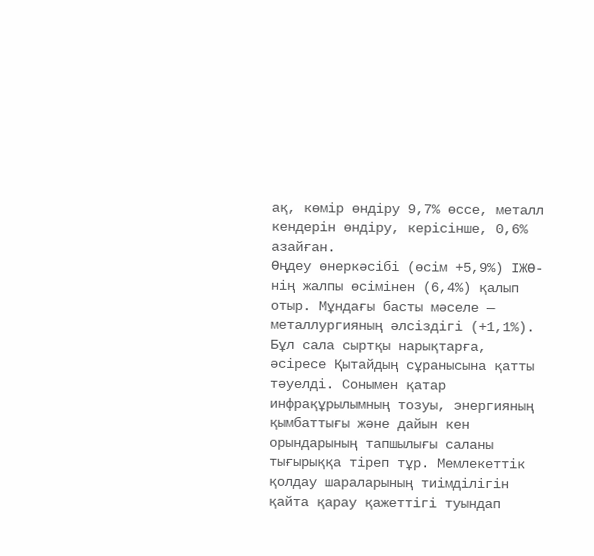ақ, көмір өндіру 9,7% өссе, металл кендерін өндіру, керісінше, 0,6% азайған.
Өңдеу өнеркәсібі (өсім +5,9%) ІЖӨ-нің жалпы өсімінен (6,4%) қалып отыр. Мұндағы басты мәселе — металлургияның әлсіздігі (+1,1%). Бұл сала сыртқы нарықтарға, әсіресе Қытайдың сұранысына қатты тәуелді. Сонымен қатар инфрақұрылымның тозуы, энергияның қымбаттығы және дайын кен орындарының тапшылығы саланы тығырыққа тіреп тұр. Мемлекеттік қолдау шараларының тиімділігін қайта қарау қажеттігі туындап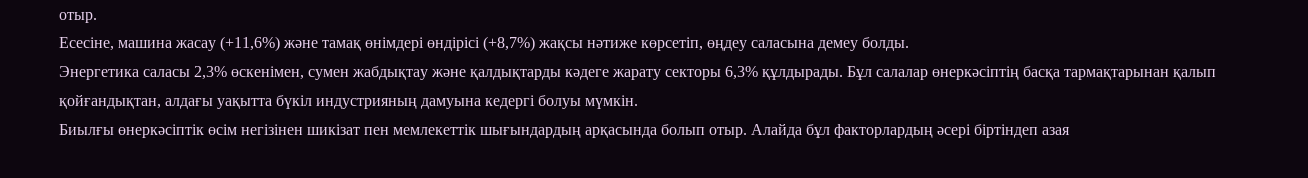отыр.
Есесіне, машина жасау (+11,6%) және тамақ өнімдері өндірісі (+8,7%) жақсы нәтиже көрсетіп, өңдеу саласына демеу болды.
Энергетика саласы 2,3% өскенімен, сумен жабдықтау және қалдықтарды кәдеге жарату секторы 6,3% құлдырады. Бұл салалар өнеркәсіптің басқа тармақтарынан қалып қойғандықтан, алдағы уақытта бүкіл индустрияның дамуына кедергі болуы мүмкін.
Биылғы өнеркәсіптік өсім негізінен шикізат пен мемлекеттік шығындардың арқасында болып отыр. Алайда бұл факторлардың әсері біртіндеп азая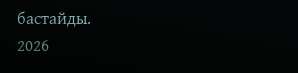бастайды.
2026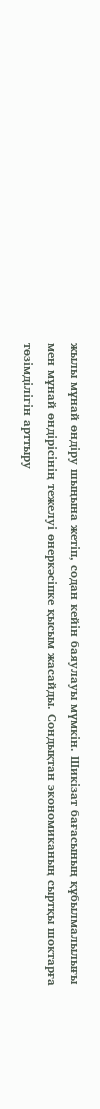жылы мұнай өндіру шыңына жетіп, содан кейін баяулауы мүмкін. Шикізат бағасының құбылмалылығы мен мұнай өндірісінің тежелуі өнеркәсіпке қысым жасайды. Сондықтан экономиканың сыртқы шоктарға төзімділігін арттыру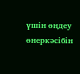үшін өңдеу өнеркәсібін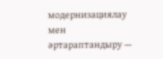модернизациялау мен әртараптандыру —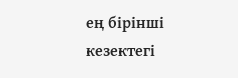ең бірінші кезектегі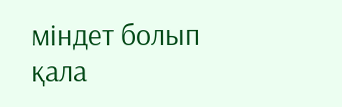міндет болып қала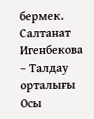бермек.
Салтанат Игенбекова – Талдау орталығы
Осы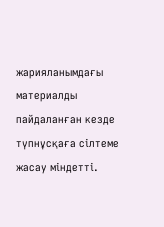жарияланымдағы материалды пайдаланған кезде түпнұсқаға сілтеме жасау міндетті.